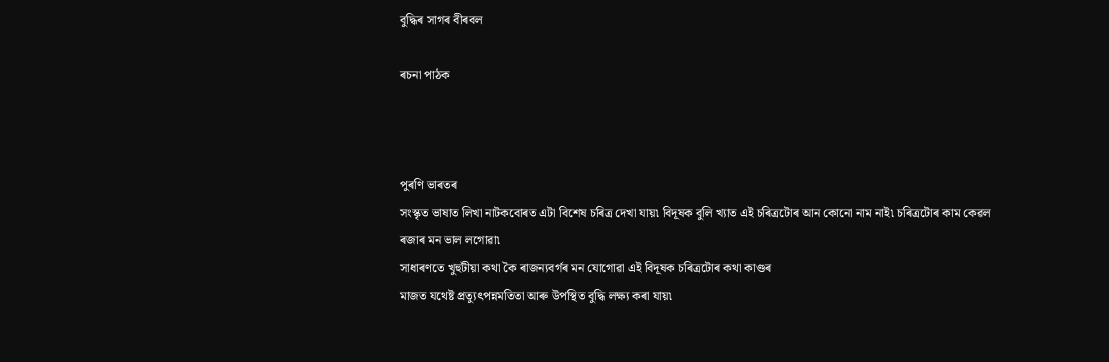বুদ্ধিৰ সাগৰ বীৰবল

ৰচনা পাঠক



পুৰণি ভাৰতৰ
সংস্কৃত ভাষাত লিখা নাটকবোৰত এটা বিশেষ চৰিত্ৰ দেখা যায়৷ বিদূষক বুলি খ্যাত এই চৰিত্ৰটোৰ আন কোনো নাম নাই৷ চৰিত্ৰটোৰ কাম কেৱল ৰজাৰ মন ভাল লগোৱা৷
সাধাৰণতে খুহুটীয়া কথা কৈ ৰাজন্যবৰ্গৰ মন যোগোৱা এই বিদূষক চৰিত্ৰটোৰ কথা কাণ্ডৰ
মাজত যথেষ্ট প্ৰত্যুৎপন্নমতিতা আৰু উপস্থিত বুদ্ধি লক্ষ্য কৰা যায়৷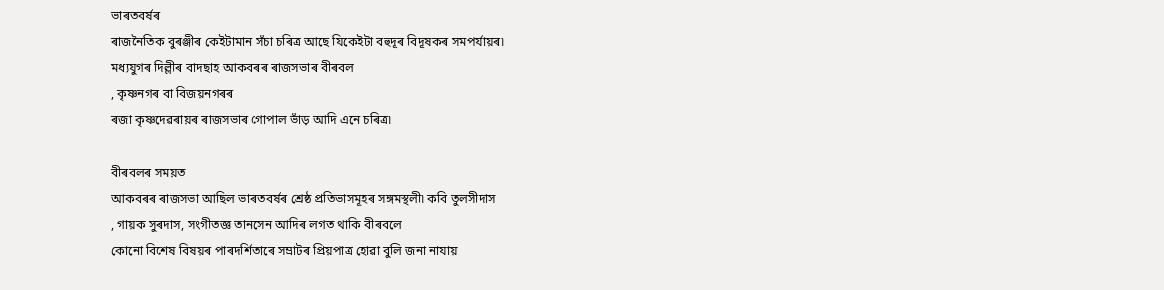ভাৰতবৰ্ষৰ
ৰাজনৈতিক বুৰঞ্জীৰ কেইটামান সঁচা চৰিত্ৰ আছে যিকেইটা বহুদূৰ বিদূষকৰ সমপৰ্যায়ৰ৷
মধ্যযুগৰ দিল্লীৰ বাদছাহ আকবৰৰ ৰাজসভাৰ বীৰবল
, কৃষ্ণনগৰ বা বিজয়নগৰৰ
ৰজা কৃষ্ণদেৱৰায়ৰ ৰাজসভাৰ গোপাল ভাঁড় আদি এনে চৰিত্ৰ৷

বীৰবলৰ সময়ত
আকবৰৰ ৰাজসভা আছিল ভাৰতবৰ্ষৰ শ্ৰেষ্ঠ প্ৰতিভাসমূহৰ সঙ্গমস্থলী৷ কবি তুলসীদাস
, গায়ক সুৰদাস, সংগীতজ্ঞ তানসেন আদিৰ লগত থাকি বীৰবলে
কোনো বিশেষ বিষয়ৰ পাৰদৰ্শিতাৰে সম্ৰাটৰ প্ৰিয়পাত্ৰ হোৱা বুলি জনা নাযায়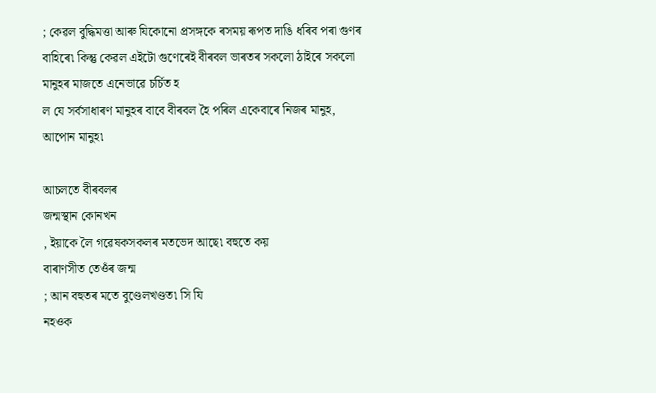; কেৱল বুদ্ধিমত্তা আৰু যিকোনো প্ৰসঙ্গকে ৰসময় ৰূপত দাঙি ধৰিব পৰা গুণৰ
বাহিৰে৷ কিন্তু কেৱল এইটো গুণেৰেই বীৰবল ভাৰতৰ সকলো ঠাইৰে সকলো মানুহৰ মাজতে এনেভাৱে চৰ্চিত হ
ল যে সৰ্বসাধাৰণ মানুহৰ বাবে বীৰবল হৈ পৰিল একেবাৰে নিজৰ মানুহ, আপোন মানুহ৷

আচলতে বীৰবলৰ
জন্মস্থান কোনখন
, ইয়াকে লৈ গৱেষকসকলৰ মতভেদ আছে৷ বহুতে কয়
বাৰাণসীত তেওঁৰ জন্ম
; আন বহুতৰ মতে বুণ্ডেলখণ্ডত৷ সি যি
নহওক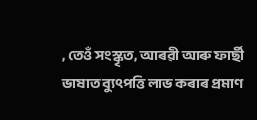, তেওঁ সংস্কৃত, আৰৱী আৰু ফাৰ্ছী
ভাষাত ব্যুৎপত্তি লাভ কৰাৰ প্ৰমাণ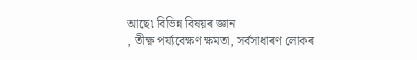আছে৷ বিভিন্ন বিষয়ৰ জ্ঞান
, তীক্ষ্ণ পৰ্য্যবেক্ষণ ক্ষমতা, সৰ্বসাধাৰণ লোকৰ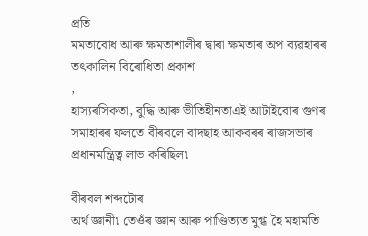প্ৰতি
মমতাবোধ আৰু ক্ষমতাশালীৰ দ্বাৰা ক্ষমতাৰ অপ ব্যৱহাৰৰ তৎকালিন বিৰোধিতা প্ৰকাশ
,
হাস্যৰসিকতা, বুদ্ধি আৰু ভীতিহীনতাএই আটাইবোৰ গুণৰ সমাহাৰৰ ফলতে বীৰবলে বাদছাহ আকবৰৰ ৰাজসভাৰ
প্ৰধানমন্ত্ৰিত্ব লাভ কৰিছিল৷

বীৰবল শব্দটোৰ
অৰ্থ জ্ঞানী৷ তেওঁৰ জ্ঞান আৰু পাণ্ডিত্যত মুগ্ধ হৈ মহামতি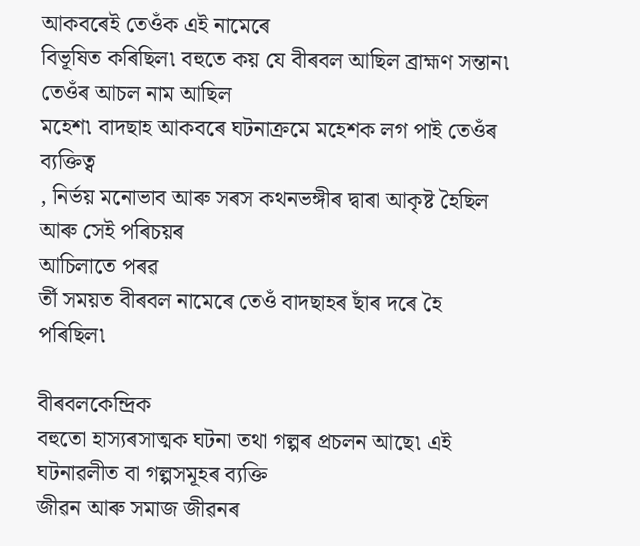আকবৰেই তেওঁক এই নামেৰে
বিভূষিত কৰিছিল৷ বহুতে কয় যে বীৰবল আছিল ব্ৰাহ্মণ সন্তান৷ তেওঁৰ আচল নাম আছিল
মহেশ৷ বাদছাহ আকবৰে ঘটনাক্ৰমে মহেশক লগ পাই তেওঁৰ ব্যক্তিত্ব
, নিৰ্ভয় মনোভাব আৰু সৰস কথনভঙ্গীৰ দ্বাৰা আকৃষ্ট হৈছিল আৰু সেই পৰিচয়ৰ
আচিলাতে পৰৱ
ৰ্তী সময়ত বীৰবল নামেৰে তেওঁ বাদছাহৰ ছাঁৰ দৰে হৈ
পৰিছিল৷

বীৰবলকেন্দ্ৰিক
বহুতো হাস্যৰসাত্মক ঘটনা তথা গল্পৰ প্ৰচলন আছে৷ এই ঘটনাৱলীত বা গল্পসমূহৰ ব্যক্তি
জীৱন আৰু সমাজ জীৱনৰ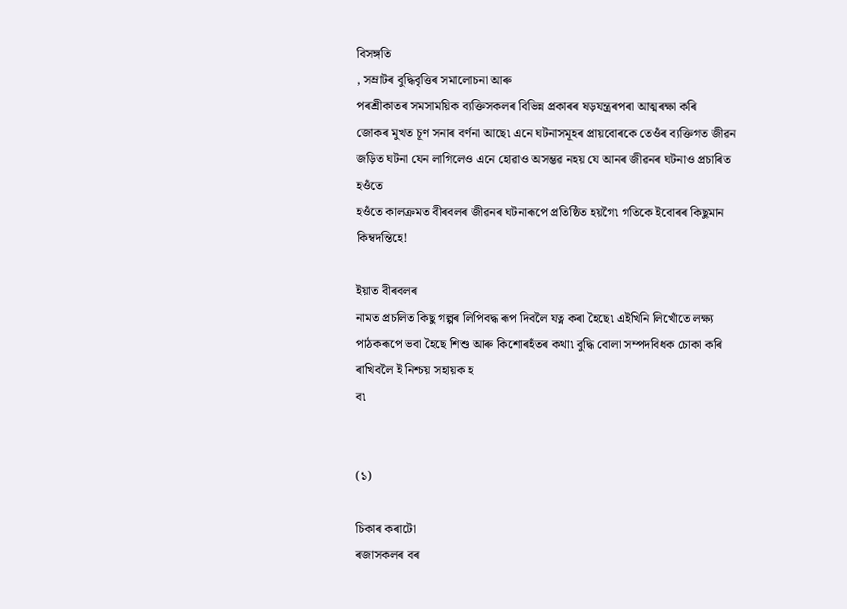বিসঙ্গতি
, সম্ৰাটৰ বুদ্ধিবৃত্তিৰ সমালোচনা আৰু
পৰশ্ৰীকাতৰ সমসাময়িক ব্যক্তিসকলৰ বিভিন্ন প্ৰকাৰৰ ষড়যন্ত্ৰৰপৰা আত্মৰক্ষা কৰি
জোকৰ মুখত চূণ সনাৰ বৰ্ণনা আছে৷ এনে ঘটনাসমূহৰ প্ৰায়বোৰকে তেওঁৰ ব্যক্তিগত জীৱন
জড়িত ঘটনা যেন লাগিলেও এনে হোৱাও অসম্ভৱ নহয় যে আনৰ জীৱনৰ ঘটনাও প্ৰচাৰিত হওঁতে
হওঁতে কালক্ৰমত বীৰবলৰ জীৱনৰ ঘটনাৰূপে প্ৰতিষ্ঠিত হয়গৈ৷ গতিকে ইবোৰৰ কিছুমান
কিম্বদন্তিহে!

ইয়াত বীৰবলৰ
নামত প্ৰচলিত কিছু গল্পৰ লিপিবদ্ধ ৰূপ দিবলৈ যত্ন কৰা হৈছে৷ এইখিনি লিখোঁতে লক্ষ্য
পাঠকৰূপে ভবা হৈছে শিশু আৰু কিশোৰহঁতৰ কথা৷ বুদ্ধি বোলা সম্পদবিধক চোকা কৰি
ৰাখিবলৈ ই নিশ্চয় সহায়ক হ
ব৷


(১)

চিকাৰ কৰাটো
ৰজাসকলৰ বৰ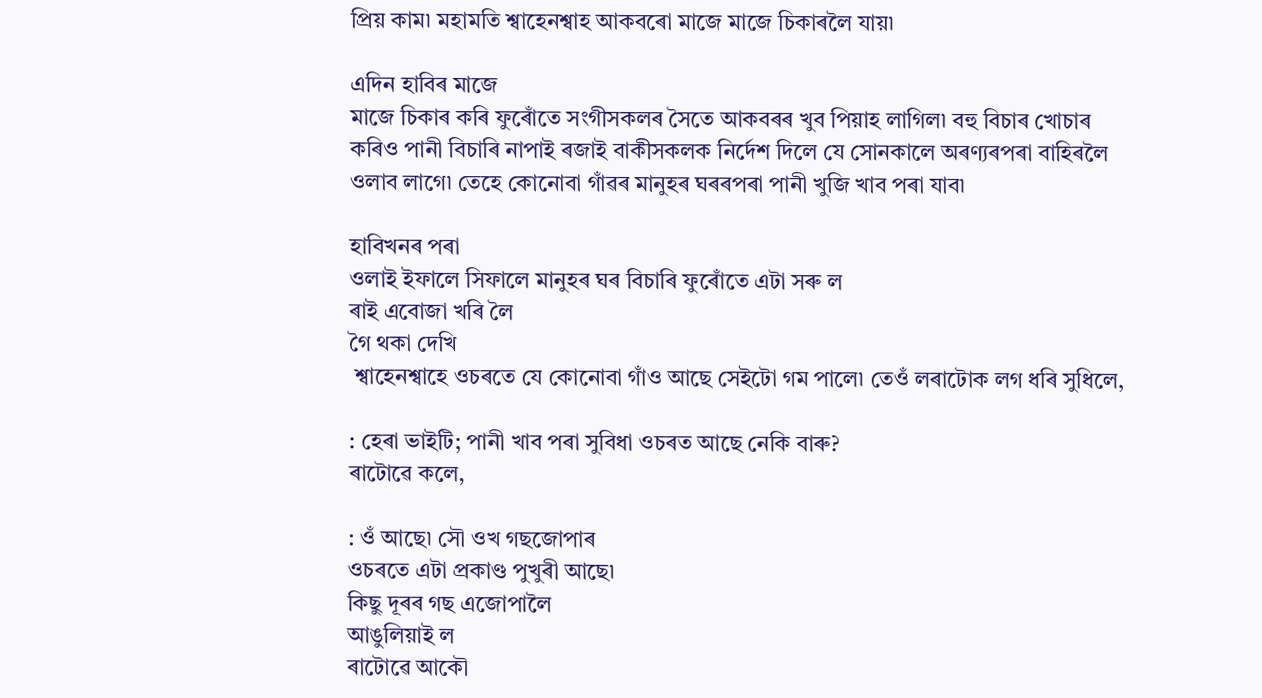প্ৰিয় কাম৷ মহামতি শ্বাহেনশ্বাহ আকবৰো মাজে মাজে চিকাৰলৈ যায়৷

এদিন হাবিৰ মাজে
মাজে চিকাৰ কৰি ফুৰোঁতে সংগীসকলৰ সৈতে আকবৰৰ খুব পিয়াহ লাগিল৷ বহু বিচাৰ খোচাৰ
কৰিও পানী বিচাৰি নাপাই ৰজাই বাকীসকলক নিৰ্দেশ দিলে যে সোনকালে অৰণ্যৰপৰা বাহিৰলৈ
ওলাব লাগে৷ তেহে কোনোবা গাঁৱৰ মানুহৰ ঘৰৰপৰা পানী খুজি খাব পৰা যাব৷

হাবিখনৰ পৰা
ওলাই ইফালে সিফালে মানুহৰ ঘৰ বিচাৰি ফুৰোঁতে এটা সৰু ল
ৰাই এবোজা খৰি লৈ
গৈ থকা দেখি
 শ্বাহেনশ্বাহে ওচৰতে যে কোনোবা গাঁও আছে সেইটো গম পালে৷ তেওঁ লৰাটোক লগ ধৰি সুধিলে,

: হেৰা ভাইটি; পানী খাব পৰা সুবিধা ওচৰত আছে নেকি বাৰু?
ৰাটোৱে কলে,

: ওঁ আছে৷ সৌ ওখ গছজোপাৰ
ওচৰতে এটা প্ৰকাণ্ড পুখুৰী আছে৷
কিছু দূৰৰ গছ এজোপালৈ
আঙুলিয়াই ল
ৰাটোৱে আকৌ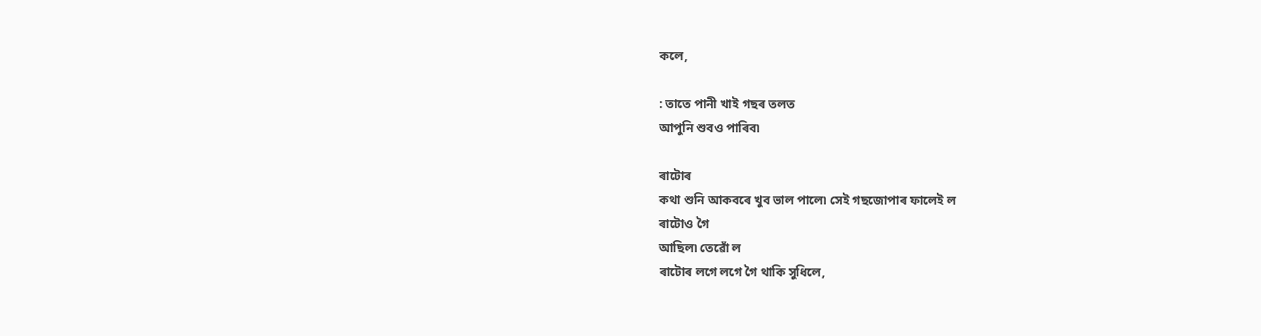কলে,

: তাতে পানী খাই গছৰ তলত
আপুনি শুবও পাৰিব৷

ৰাটোৰ
কথা শুনি আকবৰে খুব ভাল পালে৷ সেই গছজোপাৰ ফালেই ল
ৰাটোও গৈ
আছিল৷ তেৱোঁ ল
ৰাটোৰ লগে লগে গৈ থাকি সুধিলে,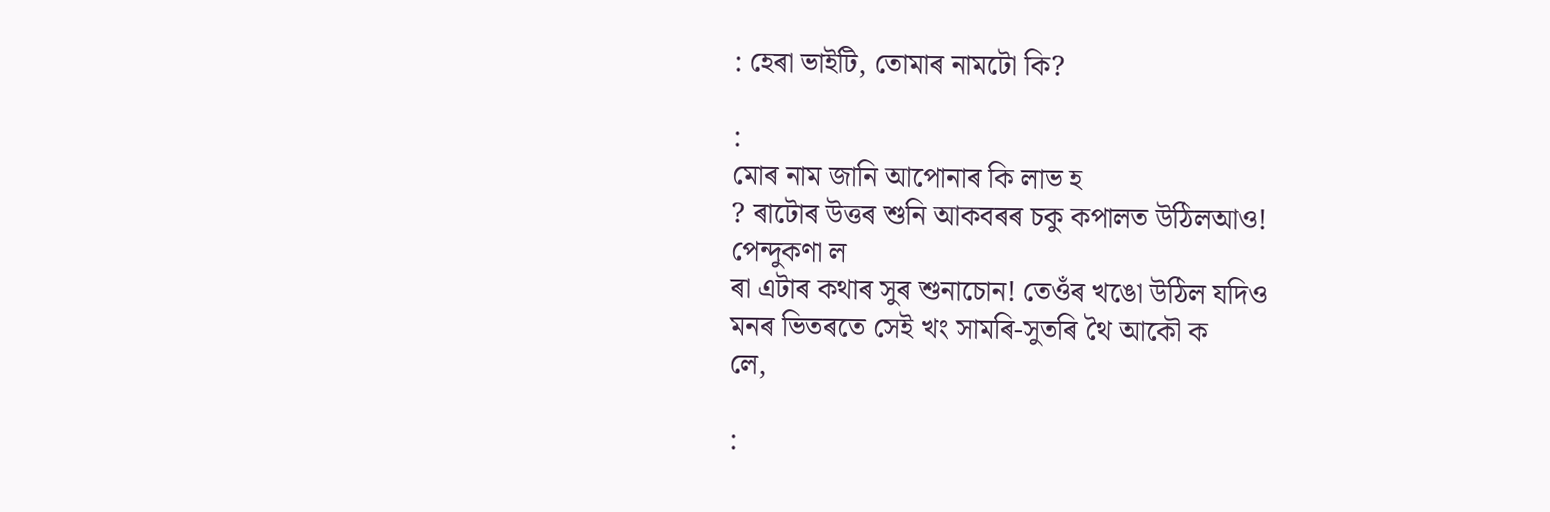: হেৰা ভাইটি, তোমাৰ নামটো কি?

:
মোৰ নাম জানি আপোনাৰ কি লাভ হ
? ৰাটোৰ উত্তৰ শুনি আকবৰৰ চকু কপালত উঠিলআও!
পেন্দুকণা ল
ৰা এটাৰ কথাৰ সুৰ শুনাচোন! তেওঁৰ খঙো উঠিল যদিও
মনৰ ভিতৰতে সেই খং সামৰি-সুতৰি থৈ আকৌ ক
লে,

: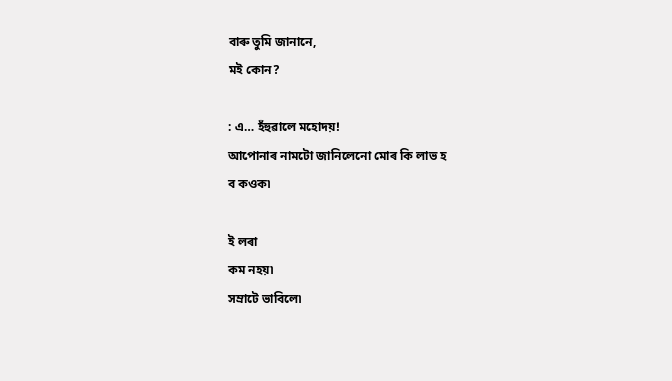বাৰু তুমি জানানে,
মই কোন?

: এ… হঁহুৱালে মহোদয়!
আপোনাৰ নামটো জানিলেনো মোৰ কি লাভ হ
ব কওক৷

ই লৰা
কম নহয়৷
সম্ৰাটে ভাবিলে৷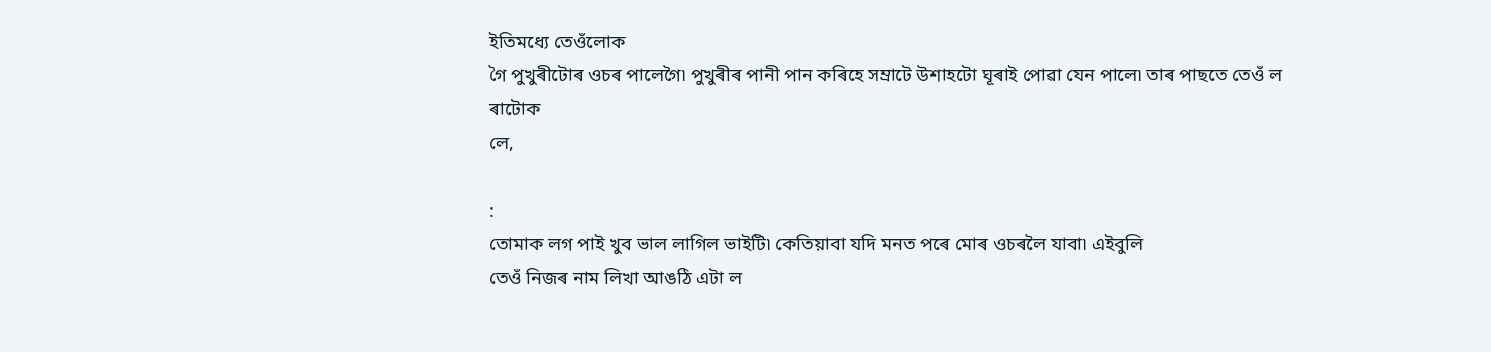ইতিমধ্যে তেওঁলোক
গৈ পুখুৰীটোৰ ওচৰ পালেগৈ৷ পুখুৰীৰ পানী পান কৰিহে সম্ৰাটে উশাহটো ঘূৰাই পোৱা যেন পালে৷ তাৰ পাছতে তেওঁ ল
ৰাটোক
লে,

:
তোমাক লগ পাই খুব ভাল লাগিল ভাইটি৷ কেতিয়াবা যদি মনত পৰে মোৰ ওচৰলৈ যাবা৷ এইবুলি
তেওঁ নিজৰ নাম লিখা আঙঠি এটা ল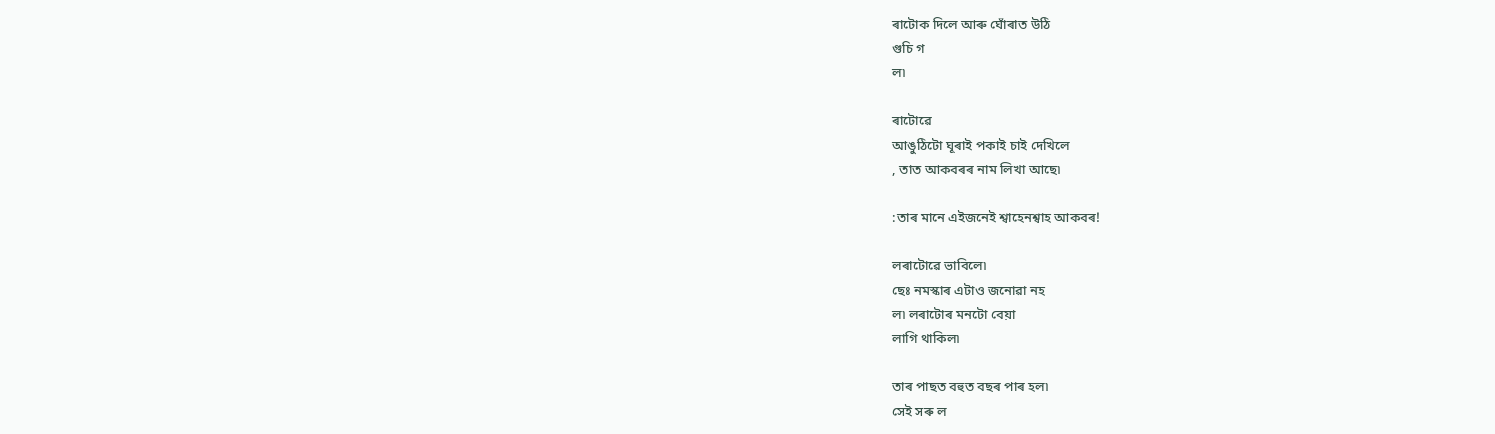ৰাটোক দিলে আৰু ঘোঁৰাত উঠি
গুচি গ
ল৷

ৰাটোৱে
আঙুঠিটো ঘূৰাই পকাই চাই দেখিলে
, তাত আকবৰৰ নাম লিখা আছে৷

:তাৰ মানে এইজনেই শ্বাহেনশ্বাহ আকবৰ!

লৰাটোৱে ভাবিলে৷
ছেঃ নমস্কাৰ এটাও জনোৱা নহ
ল৷ লৰাটোৰ মনটো বেয়া
লাগি থাকিল৷

তাৰ পাছত বহুত বছৰ পাৰ হল৷
সেই সৰু ল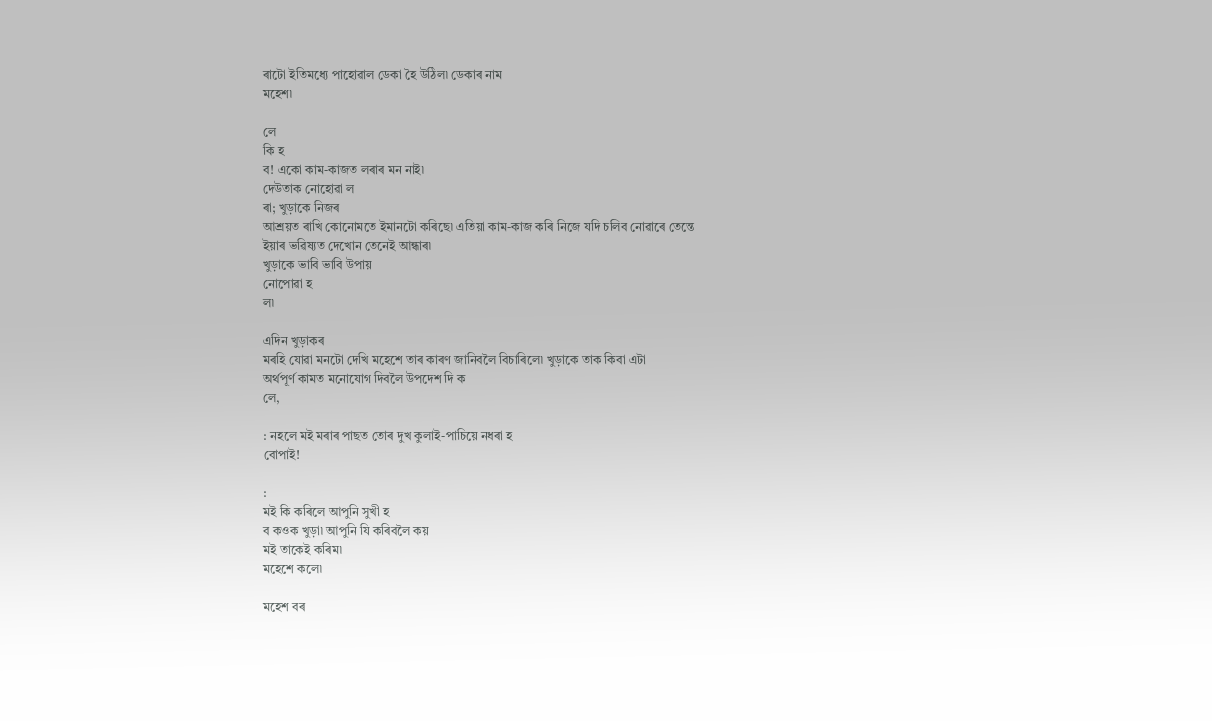ৰাটো ইতিমধ্যে পাহোৱাল ডেকা হৈ উঠিল৷ ডেকাৰ নাম
মহেশ৷

লে
কি হ
ব! একো কাম-কাজত লৰাৰ মন নাই৷
দেউতাক নোহোৱা ল
ৰা; খুড়াকে নিজৰ
আশ্ৰয়ত ৰাখি কোনোমতে ইমানটো কৰিছে৷ এতিয়া কাম-কাজ কৰি নিজে যদি চলিব নোৱাৰে তেন্তে
ইয়াৰ ভৱিষ্যত দেখোন তেনেই আন্ধাৰ৷
খুড়াকে ভাবি ভাবি উপায়
নোপোৱা হ
ল৷

এদিন খুড়াকৰ
মৰহি যোৱা মনটো দেখি মহেশে তাৰ কাৰণ জানিবলৈ বিচাৰিলে৷ খুড়াকে তাক কিবা এটা
অৰ্থপূৰ্ণ কামত মনোযোগ দিবলৈ উপদেশ দি ক
লে,

: নহলে মই মৰাৰ পাছত তোৰ দুখ কুলাই-পাচিয়ে নধৰা হ
বোপাই!

:
মই কি কৰিলে আপুনি সুখী হ
ব কওক খুড়া৷ আপুনি যি কৰিবলৈ কয়
মই তাকেই কৰিম৷
মহেশে কলে৷

মহেশ বৰ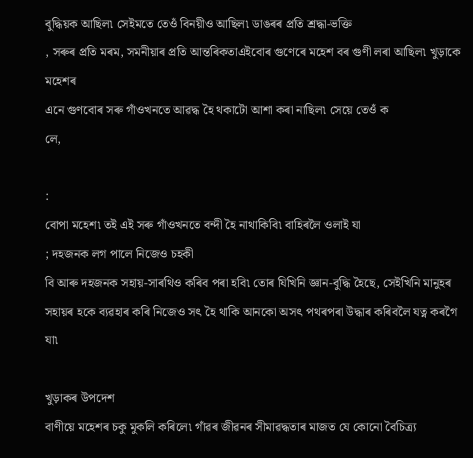বুদ্ধিয়ক আছিল৷ সেইমতে তেওঁ বিনয়ীও আছিল৷ ডাঙৰৰ প্ৰতি শ্ৰদ্ধা-ভক্তি
, সৰুৰ প্ৰতি মৰম, সমনীয়াৰ প্ৰতি আন্তৰিকতাএইবোৰ গুণেৰে মহেশ বৰ গুণী লৰা আছিল৷ খুড়াকে মহেশৰ
এনে গুণবোৰ সৰু গাঁওখনতে আৱদ্ধ হৈ থকাটো আশা কৰা নাছিল৷ সেয়ে তেওঁ ক
লে,

:
বোপা মহেশ৷ তই এই সৰু গাঁওখনতে বন্দী হৈ নাথাকিবি৷ বাহিৰলৈ ওলাই যা
; দহজনক লগ পালে নিজেও চহকী
বি আৰু দহজনক সহায়-সাৰথিও কৰিব পৰা হবি৷ তোৰ যিখিনি জ্ঞান-বুদ্ধি হৈছে, সেইখিনি মানুহৰ
সহায়ৰ হকে ব্যৱহাৰ কৰি নিজেও সৎ হৈ থাকি আনকো অসৎ পথৰপৰা উদ্ধাৰ কৰিবলৈ যত্ন কৰগৈ
যা৷

খুড়াকৰ উপদেশ
বাণীয়ে মহেশৰ চকু মুকলি কৰিলে৷ গাঁৱৰ জীৱনৰ সীমাৱদ্ধতাৰ মাজত যে কোনো বৈচিত্ৰ্য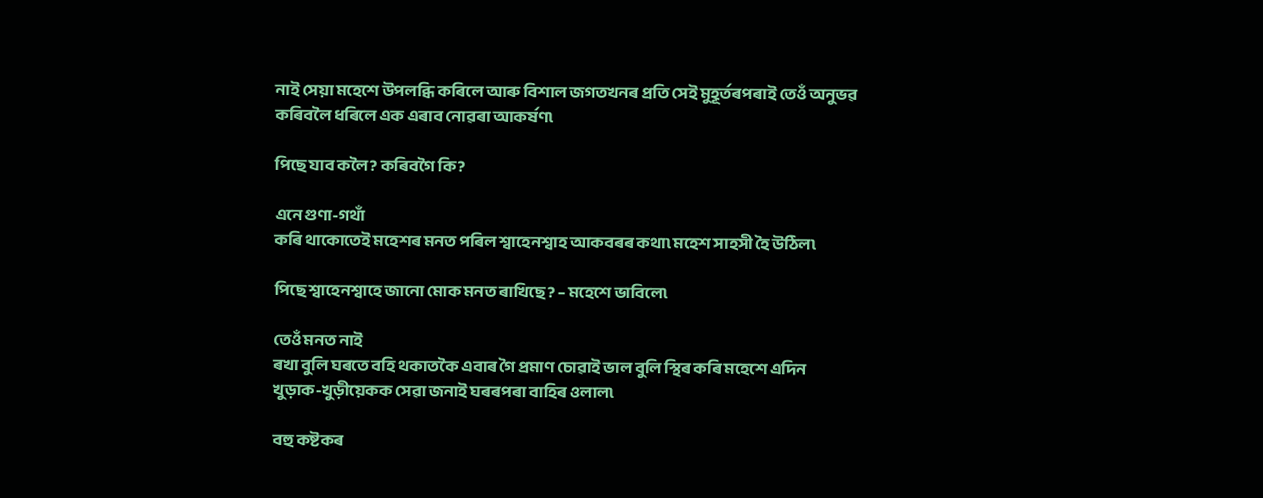নাই সেয়া মহেশে উপলব্ধি কৰিলে আৰু বিশাল জগতখনৰ প্ৰতি সেই মুহূৰ্তৰপৰাই তেওঁ অনুভৱ
কৰিবলৈ ধৰিলে এক এৰাব নোৱৰা আকৰ্ষণ৷

পিছে যাব কলৈ? কৰিবগৈ কি?

এনে গুণা-গথাঁ
কৰি থাকোতেই মহেশৰ মনত পৰিল শ্বাহেনশ্বাহ আকবৰৰ কথা৷ মহেশ সাহসী হৈ উঠিল৷

পিছে শ্বাহেনশ্বাহে জানো মোক মনত ৰাখিছে? – মহেশে ভাবিলে৷

তেওঁ মনত নাই
ৰখা বুলি ঘৰতে বহি থকাতকৈ এবাৰ গৈ প্ৰমাণ চোৱাই ভাল বুলি স্থিৰ কৰি মহেশে এদিন
খুড়াক-খুড়ীয়েকক সেৱা জনাই ঘৰৰপৰা বাহিৰ ওলাল৷

বহু কষ্টকৰ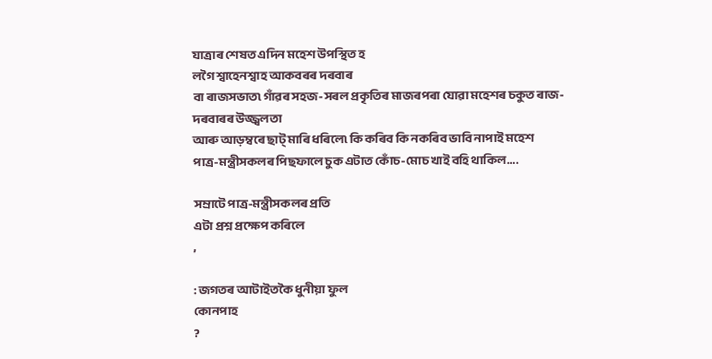যাত্ৰাৰ শেষত এদিন মহেশ উপস্থিত হ
লগৈ শ্বাহেনশ্বাহ আকবৰৰ দৰবাৰ
বা ৰাজসভাত৷ গাঁৱৰ সহজ-সৰল প্ৰকৃতিৰ মাজৰপৰা যোৱা মহেশৰ চকুত ৰাজ-দৰবাৰৰ উজ্জ্বলতা
আৰু আড়ম্বৰে ছাট্‌ মাৰি ধৰিলে৷ কি কৰিব কি নকৰিব ভাবি নাপাই মহেশ
পাত্ৰ-মন্ত্ৰীসকলৰ পিছফালে চুক এটাত কোঁচ-মোচ খাই বহি থাকিল….

সম্ৰাটে পাত্ৰ-মন্ত্ৰীসকলৰ প্ৰতি
এটা প্ৰশ্ন প্ৰক্ষেপ কৰিলে
,

: জগতৰ আটাইতকৈ ধুনীয়া ফুল
কোনপাহ
?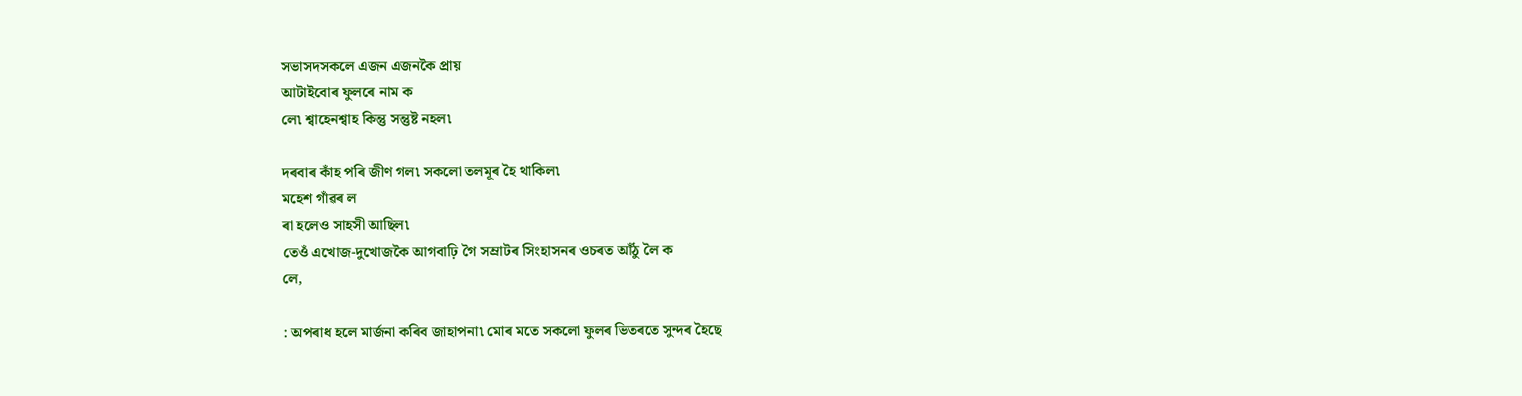সভাসদসকলে এজন এজনকৈ প্ৰায়
আটাইবোৰ ফুলৰে নাম ক
লে৷ শ্বাহেনশ্বাহ কিন্তু সন্তুষ্ট নহল৷

দৰবাৰ কাঁহ পৰি জীণ গল৷ সকলো তলমূৰ হৈ থাকিল৷
মহেশ গাঁৱৰ ল
ৰা হলেও সাহসী আছিল৷
তেওঁ এখোজ-দুখোজকৈ আগবাঢ়ি গৈ সম্ৰাটৰ সিংহাসনৰ ওচৰত আঁঠু লৈ ক
লে,

: অপৰাধ হলে মাৰ্জনা কৰিব জাহাপনা৷ মোৰ মতে সকলো ফুলৰ ভিতৰতে সুন্দৰ হৈছে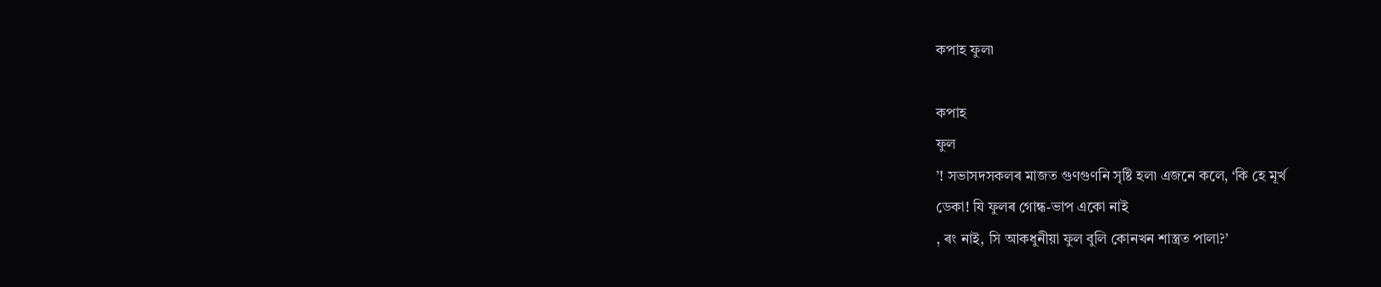কপাহ ফুল৷

কপাহ
ফুল
’! সভাসদসকলৰ মাজত গুণগুণনি সৃষ্টি হল৷ এজনে কলে, ‘কি হে মূৰ্খ
ডেকা! যি ফুলৰ গোন্ধ-ভাপ একো নাই
, ৰং নাই, সি আকধুনীয়া ফুল বুলি কোনখন শাস্ত্ৰত পালা?’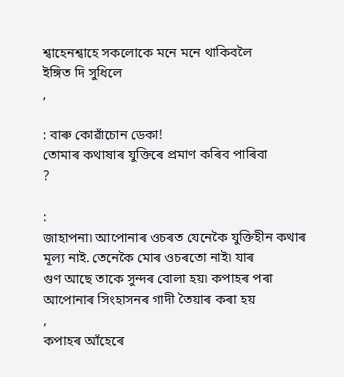শ্বাহেনশ্বাহে সকলোকে মনে মনে থাকিবলৈ
ইঙ্গিত দি সুধিলে
,

: বাৰু কোৱাঁচোন ডেকা!
তোমাৰ কথাষাৰ যুক্তিৰে প্ৰমাণ কৰিব পাৰিবা
?

:
জাহাপনা৷ আপোনাৰ ওচৰত যেনেকৈ যুক্তিহীন কথাৰ মূল্য নাই. তেনেকৈ মোৰ ওচৰতো নাই৷ যাৰ
গুণ আছে তাকে সুন্দৰ বোলা হয়৷ কপাহৰ পৰা আপোনাৰ সিংহাসনৰ গাদী তৈয়াৰ কৰা হয়
,
কপাহৰ আঁহেৰে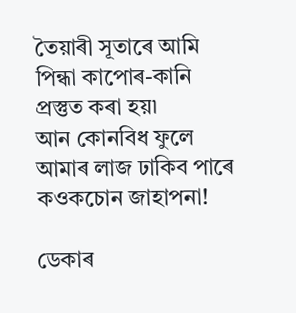তৈয়াৰী সূতাৰে আমি পিন্ধা কাপোৰ-কানি প্ৰস্তুত কৰা হয়৷
আন কোনবিধ ফুলে আমাৰ লাজ ঢাকিব পাৰে কওকচোন জাহাপনা!

ডেকাৰ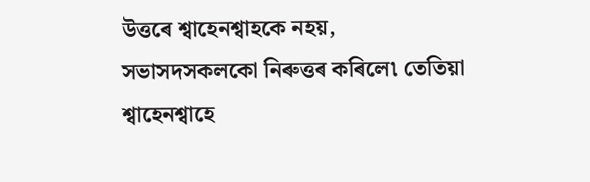উত্তৰে শ্বাহেনশ্বাহকে নহয়, সভাসদসকলকো নিৰুত্তৰ কৰিলে৷ তেতিয়া শ্বাহেনশ্বাহে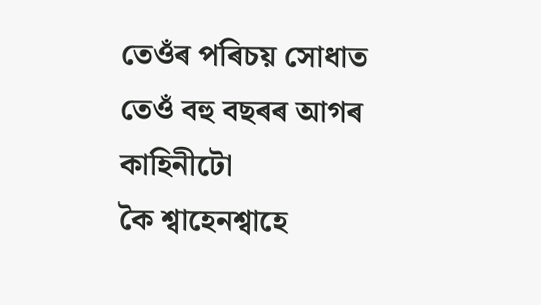তেওঁৰ পৰিচয় সোধাত তেওঁ বহু বছৰৰ আগৰ কাহিনীটো
কৈ শ্বাহেনশ্বাহে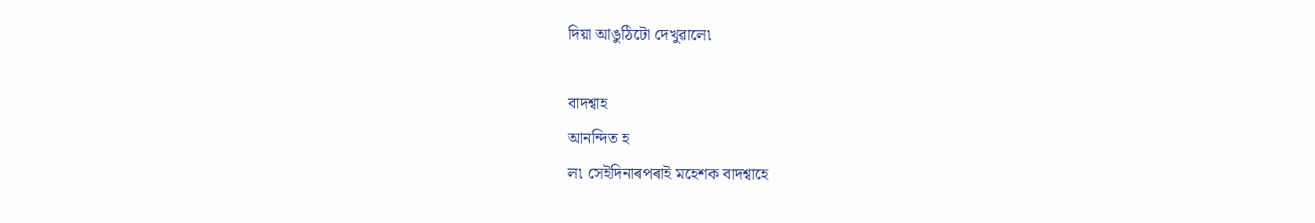দিয়া আঙুঠিটো দেখুৱালে৷

বাদশ্বাহ
আনন্দিত হ
ল৷ সেইদিনাৰপৰাই মহেশক বাদশ্বাহে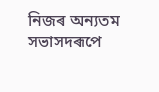নিজৰ অন্যতম সভাসদৰূপে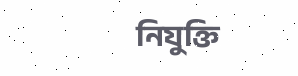নিযুক্তি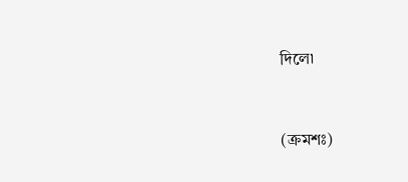দিলে৷


(ক্ৰমশঃ)